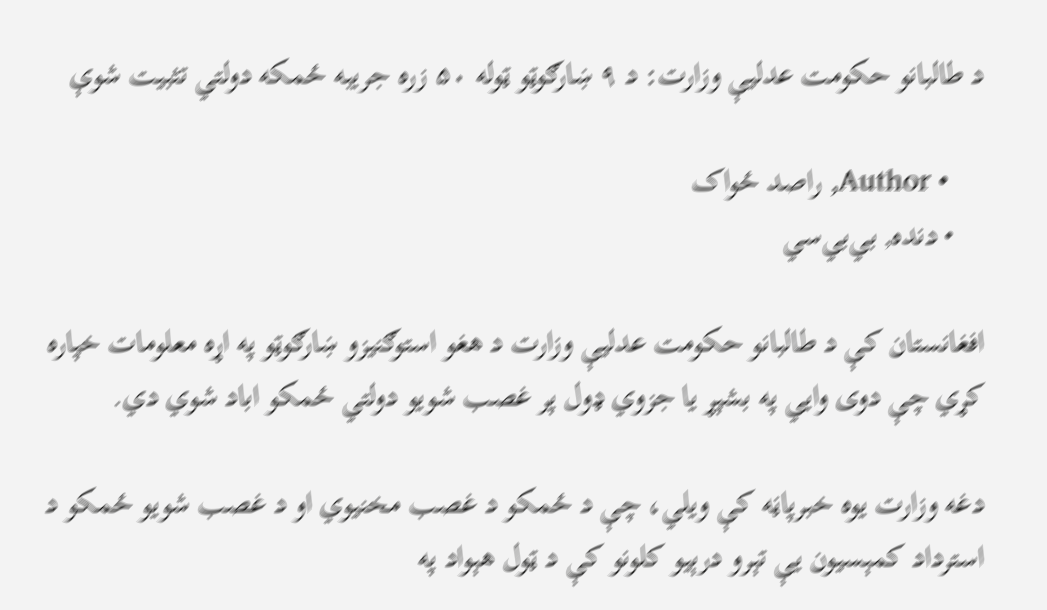د طالبانو حکومت عدلیې وزارت: د ۹ ښارګوټو ټوله ۵۰ زره جریبه ځمکه دولتي تثبیت شوې

    • Author, راصد ځواک
    • دنده, بي‌بي‌سي

افغانستان کې د طالبانو حکومت عدلیې وزارت د هغو استوګنیزو ښارګوټو په اړه معلومات خپاره کړي‌ چې دوی وايي په بشپړ یا جزوي ډول پر غصب شویو دولتي ځمکو اباد شوي دي.

دغه وزارت یوه خبرپاڼه کې ویلي، چې د ځمکو د غصب مخنیوي او د غصب شویو ځمکو د استرداد کمېسیون یې تېرو درېیو کلونو کې د ټول هېواد په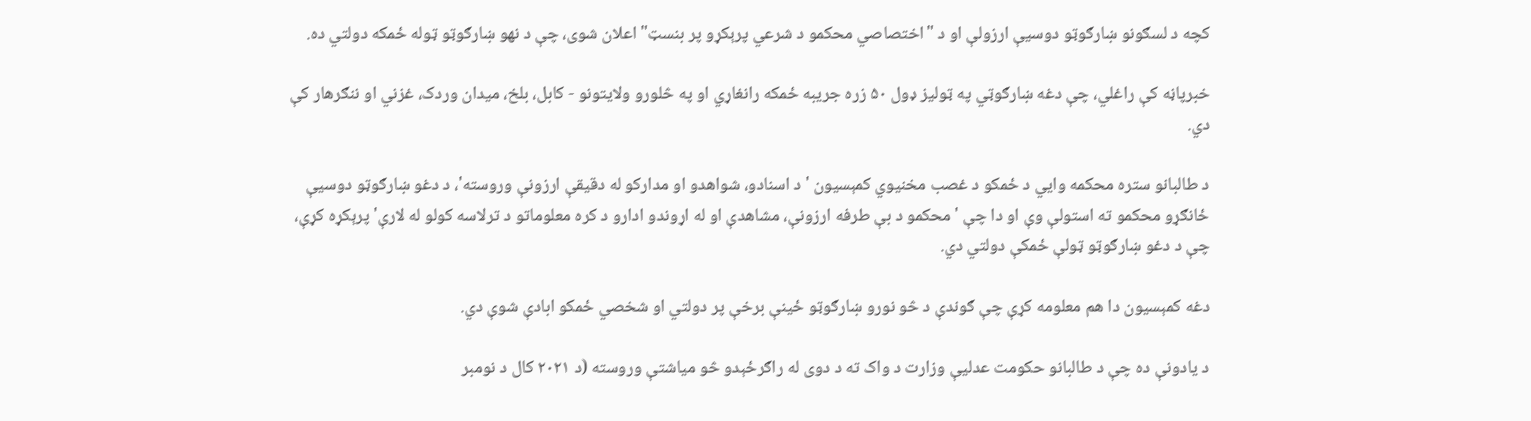کچه د لسګونو ښارګوټو دوسیې ارزولې او د "اختصاصي محکمو د شرعي پرېکړو پر بنسټ" اعلان شوی، چې د نهو ښارګوټو ټوله ځمکه دولتي ده.

خبرپاڼه کې راغلي، چې دغه ښارګوټي په ټولیز ډول ۵۰ زره جریبه ځمکه رانغاړي او په څلورو ولایتونو - کابل، بلخ، میدان وردک، غزني او ننګرهار کې دي.

د طالبانو ستره محکمه وايي د ځمکو د غصب مخنیوي کمېسیون 'د اسنادو، شواهدو او مدارکو له دقیقې ارزونې وروسته'، د دغو ښارګوټو دوسیې ځانګړو محکمو ته استولې وې او دا چې 'محکمو د بې‌ طرفه ارزونې، مشاهدې او له اړوندو ادارو د کره معلوماتو د ترلاسه کولو له لارې' پرېکړه کړې، چې د دغو ښارګوټو ټولې ځمکې دولتي دي.

دغه کمېسیون دا هم معلومه کړې چې ګوندې د څو نورو ښارګوټو ځینې برخې پر دولتي او شخصي ځمکو ابادې شوې دي.

د یادونې ده چې د طالبانو حکومت عدلیې وزارت د واک ته د دوی له راګرځېدو څو میاشتې وروسته (د ۲۰۲۱ کال د نومبر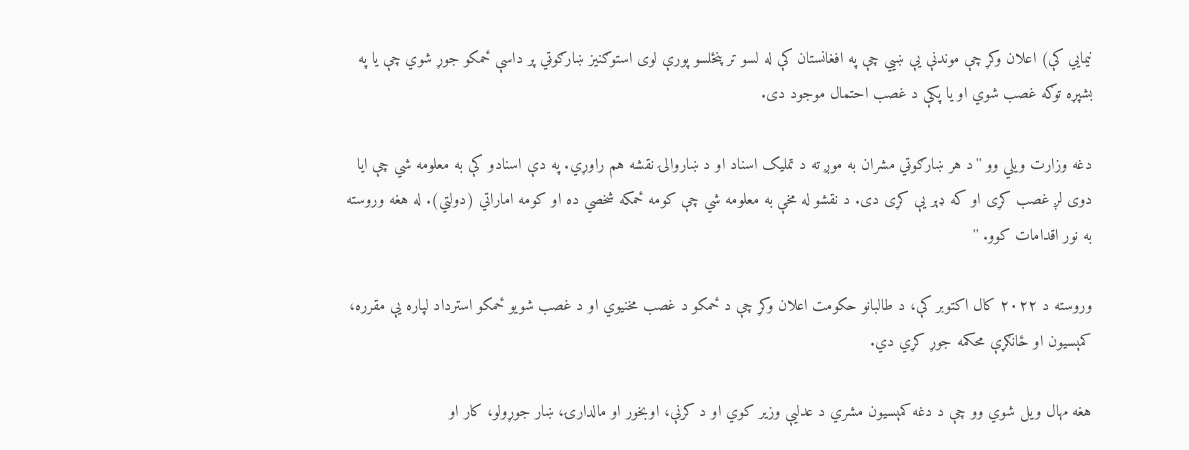نیمايي کې) اعلان وکړ چې موندنې یې ښيي چې په افغانستان کې له لسو تر پنځلسو پورې لوی استوګنیز ښارګوټي پر داسې ځمکو جوړ شوي چې یا په بشپړه توګه غصب شوي او یا پکې د غصب احتمال موجود دی.

دغه وزارت ویلي وو ''د هر ښارګوټي مشران به موږ ته د تملیک اسناد او د ښاروالۍ نقشه هم راوړي. په دې اسنادو کې به معلومه شي چې ایا دوی لږ غصب کړی او که ډېر یې کړی دی. د نقشو له مخې به معلومه شي چې کومه ځمکه شخصي ده او کومه اماراتي (دولتي). له هغه وروسته به نور اقدامات کوو. ''

وروسته د ۲۰۲۲ کال اکتوبر کې، د طالبانو حکومت اعلان وکړ چې د ځمکو د غصب مخنیوي او د غصب شویو ځمکو استرداد لپاره یې مقرره، کمېسیون او ځانګړې محکمه جوړ کړي دي‌.

هغه مهال ویل شوي وو چې د دغه کمېسیون مشري د عدلیې وزیر کوي او د کرنې، اوبخور او مالدارۍ، ښار جوړولو،‌ کار او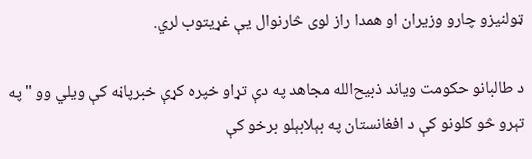ټولنیزو چارو وزیران او همدا راز لوی څارنوال یې غړیتوب لري.

د طالبانو حکومت ویاند ذبیح‌الله مجاهد په دې تړاو خپره کړې خبرپاڼه کې ویلي وو "په تېرو څو کلونو کې د افغانستان په بېلابېلو برخو کې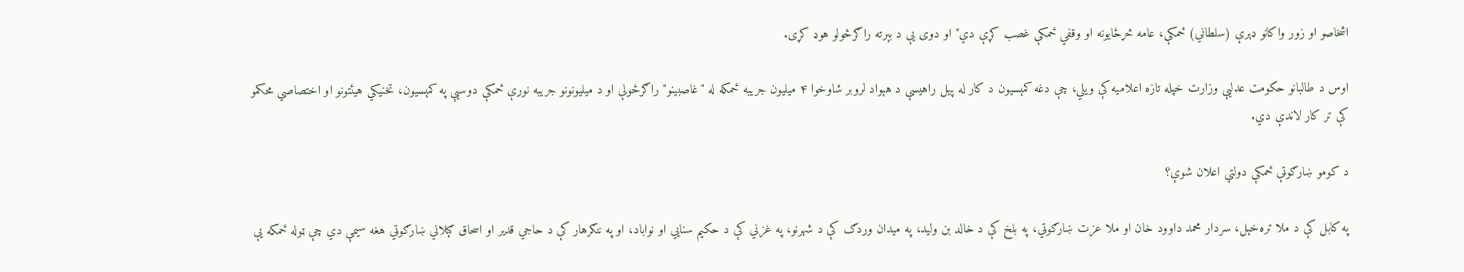اشخاصو او زور واکانو ډېرې (سلطاني) ځمکې، عامه څړځایونه او وقفي ځمکې غصب کړې دي" او دوی یې د بېرته راګرځولو هوډ کړی.

اوس د طالبانو حکومت عدلیې وزارت خپله تازه اعلامیه کې ویلي، چې دغه کمېسیون د کار له پیل راهیسې د هېواد لروبر شاوخوا ۴ میلیون جریبه ځمکه له "غاصبینو" راګرځولې او د میلیونونو جریبه نورې ځمکې دوسیې په کمېسیون،‌ تخنیکي هیئتونو او اختصاصي محکمو کې تر کار لاندې دي.

د کومو ښارګوټې ځمکې دولتي اعلان شوې؟

په کابل کې د ملا تره‌خېل، سردار محمد داوود خان او ملا عزت ښارګوټي، په بلخ کې د خالد بن ولید، په میدان وردګ کې د شهرنو، په غزني کې د حکیم سنایي او نواباد، او په ننګرهار کې د حاجي قدیر او اسحاق ګېلاني ښارګوټي هغه سیمې دي چې ټوله ځمکه یې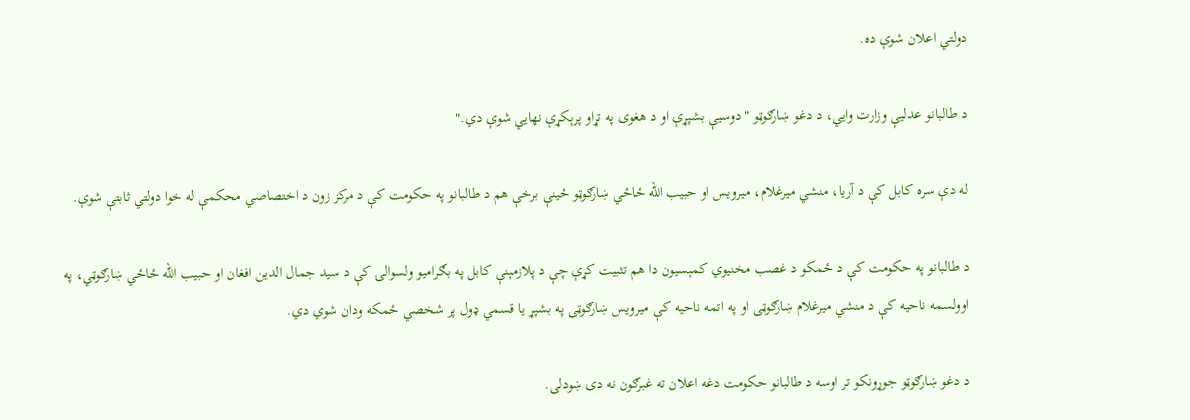دولتي اعلان شوې ده.

د طالبانو عدلیې وزارت وايي، د دغو ښارګوټو "دوسیې بشپړې او د هغوی په تړاو پرېکړې نهایي شوې دي."

له دې سره کابل کې د آریا، منشي میرغلام، میرویس او حبیب الله ځاځي ښارګوټو ځینې برخې هم د طالبانو په حکومت کې د مرکز زون د اختصاصي محکمې له خوا دولتي ثابتې شوې.

د طالبانو په حکومت کې د ځمکو د غصب مخنیوي کمېسیون دا هم تثبیت کړې چې د پلازمېنې کابل په بګراميو ولسوالۍ کې د سید جمال الدین افغان او حبیب‌ الله ځاځي ښارګوټي، په اوولسمه ناحیه کې د منشي میرغلام ښارګوټی او په اتمه ناحیه کې میرویس ښارګوټی په بشپړ یا قسمي ډول پر شخصي ځمکه ودان شوي دي.

د دغو ښارګوټو جوړونکو تر اوسه د طالبانو حکومت دغه اعلان ته غبرګون نه دی ښودلی.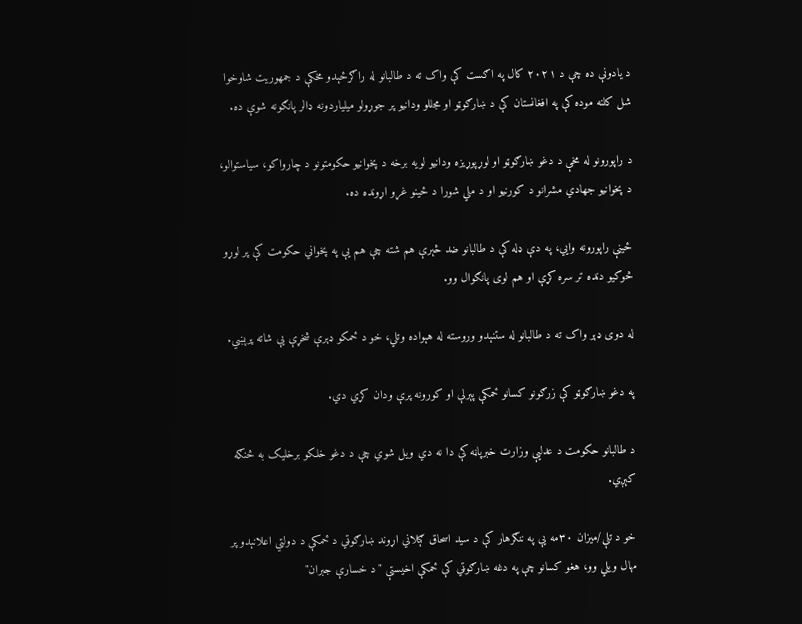د یادونې ده چې د ۲۰۲۱ کال په اګست کې واک ته د طالبانو له راګرځېدو مخکې د جمهوریت شاوخوا شل کلنه موده کې په افغانستان کې د ښارګوټو او مجللو ودانیو پر جوړولو میلیاردونه ډالر پانګونه شوې ده.

د راپورونو له مخې د دغو ښارګوټو او لوړپوړیزه ودانیو لویه برخه د پخوانیو حکومتونو د چارواکو، سیاستوالو، د پخوانیو جهادي مشرانو د کورنیو او د ملي شورا د ځینو غړو اړونده ده.

ځینې راپورونه وایي، په دې ډله کې د طالبانو ضد څېرې هم شته چې هم یې په پخواني حکومت کې پر لوړو څوکیو دنده تر سره کړې او هم لوی پانګوال وو.

له دوی ډېر واک ته د طالبانو له ستنېدو وروسته له هېواده وتلي، خو د‌ ځمکو ډېرې شخړې یې شاته پرېښي.

په دغو ښارګوټو کې زرګونو کسانو ځمکې پېرلې او کورونه پرې ودان کړي دي.

د طالبانو حکومت د عدلیې وزارت خبرپاڼه کې دا نه دي ویل شوي چې د دغو خلکو برخلیک به څنګه کېږي.

خو د تلې/میزان ۳۰مه یې په ننګرهار کې د سید اسحاق ګېلاني اړوند ښارګوټي د ځمکې د دولتي اعلانېدو پر مهال ویلي وو،‌ هغو کسانو چې په دغه ښارګوټي کې ځمکې اخیستې "د خسارې جبران"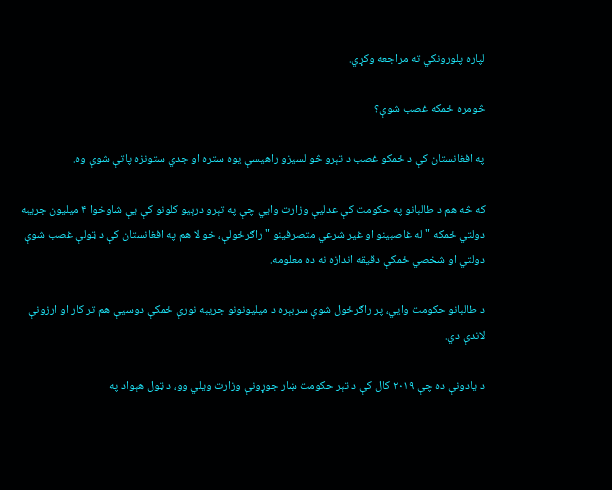لپاره پلورونکي ته مراجعه وکړي.

څومره ځمکه غصب شوې؟

په افغانستان کې د ځمکو غصب د تېرو څو لسیزو راهیسې یوه ستره او جدي ستونزه پاتې شوې وه.

که څه هم د طالبانو په حکومت کې عدلیې وزارت وايي چې په تېرو درېیو کلونو کې یې شاوخوا ۴ میلیون جریبه دولتي ځمکه "له غاصبینو او غیر شرعي متصرفینو " راګرځولې، خو لا هم په افغانستان کې د ټولې غصب شوې دولتي او شخصي ځمکې دقیقه اندازه نه ده معلومه.

د طالبانو حکومت وايي، پر راګرځول شوې سربېره د میلیونونو جریبه نورې ځمکې دوسیې هم تر کار او ارزونې لاندې دي.

د یادونې ده چې ۲۰۱۹ کال کې د تېر حکومت ښار جوړونې وزارت ویلي وو، د ټول هېواد په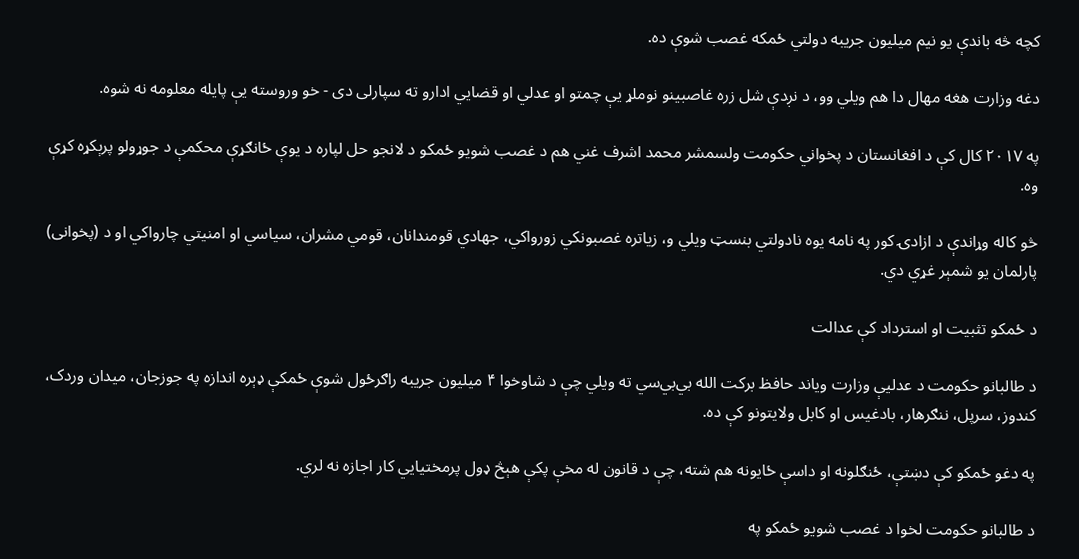کچه څه باندې یو نیم میلیون جریبه دولتي ځمکه غصب شوې ده.

دغه وزارت هغه مهال دا هم ویلي وو، د نږدې شل زره غاصبينو نوملړ یې چمتو او عدلي او قضایي ادارو ته سپارلی دی - خو وروسته یې پایله معلومه نه شوه.

په ۲۰۱۷ کال کې د افغانستان د پخواني حکومت ولسمشر محمد اشرف غني هم د غصب شویو ځمکو د لانجو حل لپاره د یوې ځانګړې محکمې د جوړولو پرېکړه کړې وه.

څو کاله وړاندې د ازادۍ کور په نامه یوه نادولتي بنسټ ویلي و، زیاتره غصبونکي زورواکي، جهادي قومندانان، قومي مشران، سیاسي او امنيتي چارواکي او د (پخوانی) پارلمان یو شمېر غړي دي.

د ځمکو تثبیت او استرداد کې عدالت

د طالبانو حکومت د عدلیې وزارت ویاند حافظ برکت‌ الله بي‌بي‌سي ته ویلي چې د شاوخوا ۴ میلیون جریبه راګرځول شوې ځمکې ډېره اندازه په جوزجان، میدان وردک، کندوز، سرپل، ننګرهار، بادغیس او کابل ولایتونو کې ده.

په دغو ځمکو کې دښتې، ځنګلونه او داسې ځایونه هم شته، چې د قانون له مخې پکې هېڅ ډول پرمختیايي کار اجازه نه لري.

د طالبانو حکومت لخوا د غصب شویو ځمکو په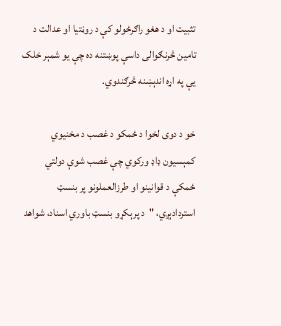تثبیت او د هغو راګرځولو کې د روڼتیا او عدالت د تامین څرنګوالی داسې پوښتنه ده چې یو شمېر خلک یې په اړه اندېښنه څرګندوي.

خو د دوی لخوا د ځمکو د غصب د مخنیوي کمېسیون ډاډ ورکوي چې غصب شوې دولتي ځمکې د قوانینو او طرزالعملونو پر بنسټ استردادېږي، "د پرېکړو بنسټ باوري اسناد، شواهد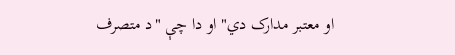او معتبر مدارک دي" او دا چې "د متصرف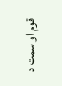قوم او سمت د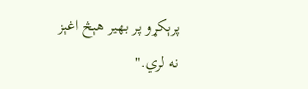پرېکړو پر بهیر هېڅ اغېز نه لري."